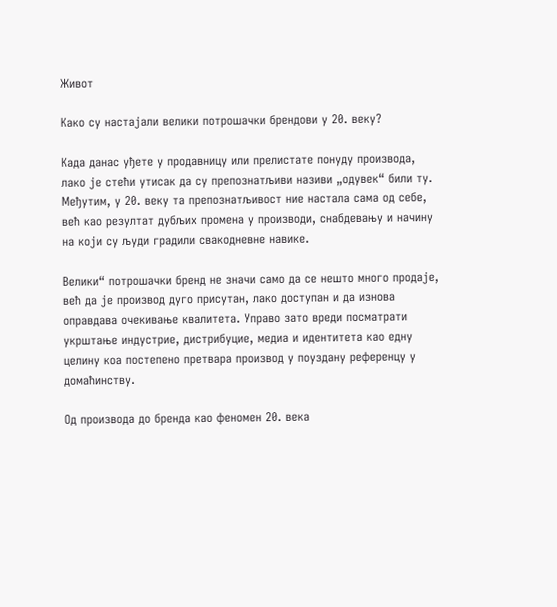Живот

Како су настајали велики потрошачки брендови у 20. веку?

Када данас уђете у продавницу или прелистате понуду производа, лако је стећи утисак да су препознатљиви називи „одувек“ били ту. Међутим, у 20. веку та препознатљивост ние настала сама од себе, већ као резултат дубљих промена у производи, снабдевању и начину на који су људи градили свакодневне навике.

Велики“ потрошачки бренд не значи само да се нешто много продаје, већ да је производ дуго присутан, лако доступан и да изнова оправдава очекивање квалитета. Управо зато вреди посматрати укрштање индустрие, дистрибуцие, медиа и идентитета као едну целину коа постепено претвара производ у поуздану референцу у домаћинству.

Од производа до бренда као феномен 20. века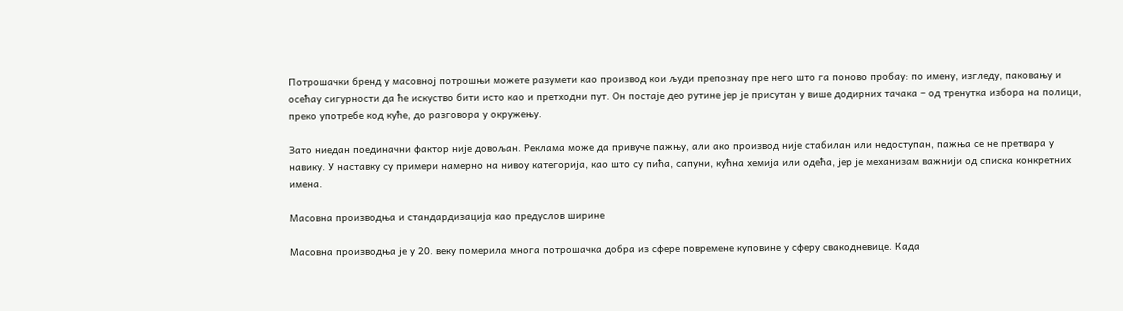Потрошачки бренд у масовној потрошњи можете разумети као производ кои људи препознау пре него што га поново пробау: по имену, изгледу, паковању и осећау сигурности да ће искуство бити исто као и претходни пут. Он постаје део рутине јер је присутан у више додирних тачака – од тренутка избора на полици, преко употребе код куће, до разговора у окружењу.

Зато ниедан поединачни фактор није довољан. Реклама може да привуче пажњу, али ако производ није стабилан или недоступан, пажња се не претвара у навику. У наставку су примери намерно на нивоу категорија, као што су пића, сапуни, кућна хемија или одећа, јер је механизам важнији од списка конкретних имена.

Масовна производња и стандардизација као предуслов ширине

Масовна производња је у 20. веку померила многа потрошачка добра из сфере повремене куповине у сферу свакодневице. Када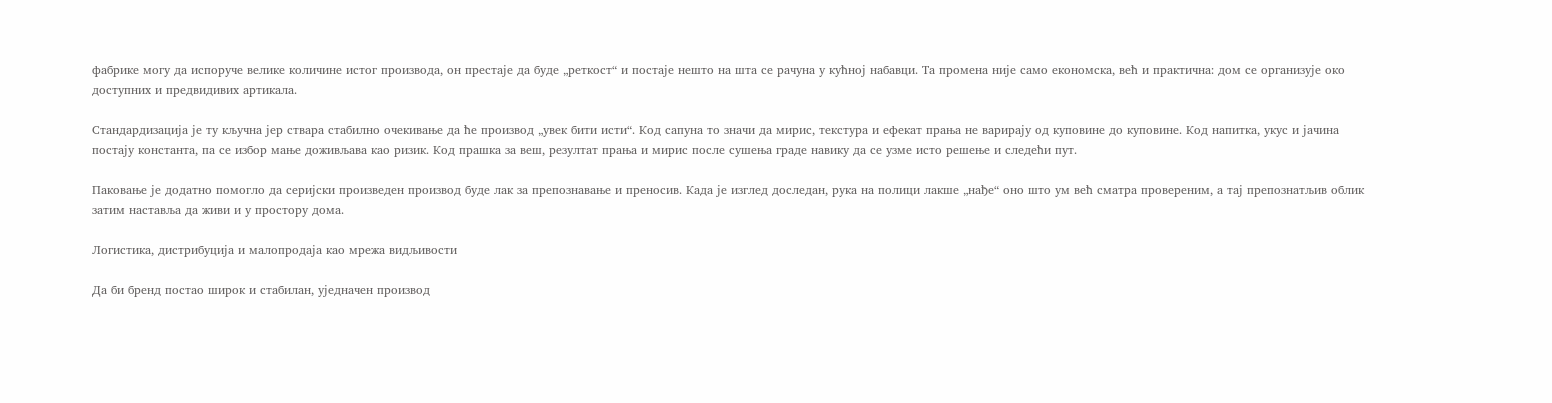фабрике могу да испоруче велике количине истог производа, он престаје да буде „реткост“ и постаје нешто на шта се рачуна у кућној набавци. Та промена није само економска, већ и практична: дом се организује око доступних и предвидивих артикала.

Стандардизација је ту кључна јер ствара стабилно очекивање да ће производ „увек бити исти“. Код сапуна то значи да мирис, текстура и ефекат прања не варирају од куповине до куповине. Код напитка, укус и јачина постају константа, па се избор мање доживљава као ризик. Код прашка за веш, резултат прања и мирис после сушења граде навику да се узме исто решење и следећи пут.

Паковање је додатно помогло да серијски произведен производ буде лак за препознавање и преносив. Када је изглед доследан, рука на полици лакше „нађе“ оно што ум већ сматра провереним, а тај препознатљив облик затим наставља да живи и у простору дома.

Логистика, дистрибуција и малопродаја као мрежа видљивости

Да би бренд постао широк и стабилан, уједначен производ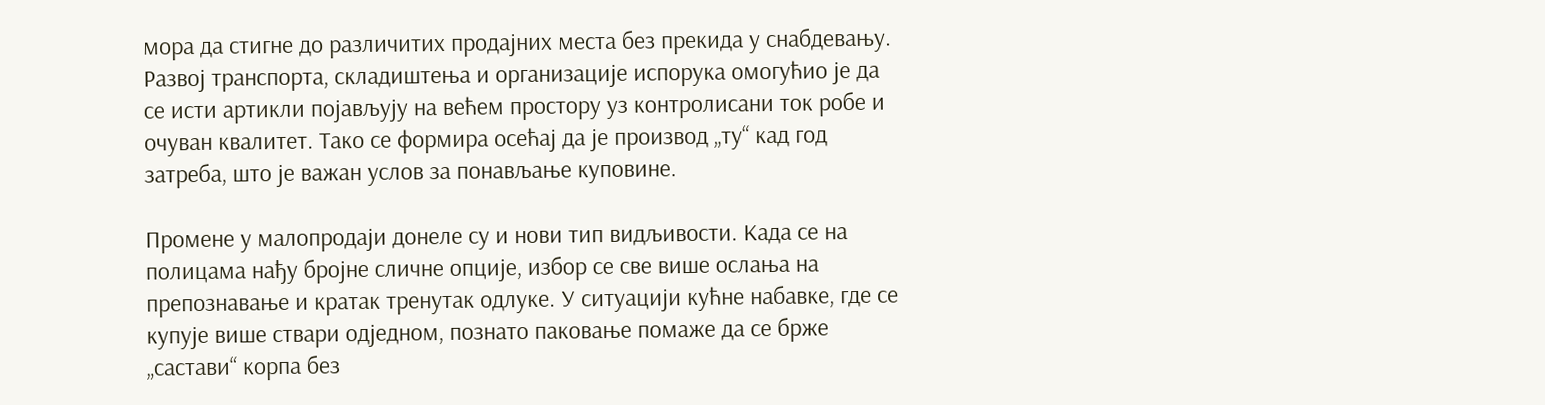мора да стигне до различитих продајних места без прекида у снабдевању. Развој транспорта, складиштења и организације испорука омогућио је да се исти артикли појављују на већем простору уз контролисани ток робе и очуван квалитет. Тако се формира осећај да је производ „ту“ кад год затреба, што је важан услов за понављање куповине.

Промене у малопродаји донеле су и нови тип видљивости. Када се на полицама нађу бројне сличне опције, избор се све више ослања на препознавање и кратак тренутак одлуке. У ситуацији кућне набавке, где се купује више ствари одједном, познато паковање помаже да се брже „састави“ корпа без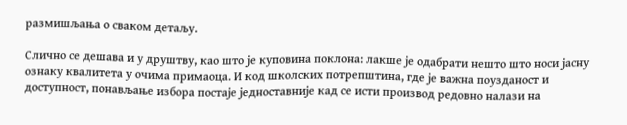размишљања о сваком детаљу.

Слично се дешава и у друштву, као што је куповина поклона: лакше је одабрати нешто што носи јасну ознаку квалитета у очима примаоца. И код школских потрепштина, где је важна поузданост и доступност, понављање избора постаје једноставније кад се исти производ редовно налази на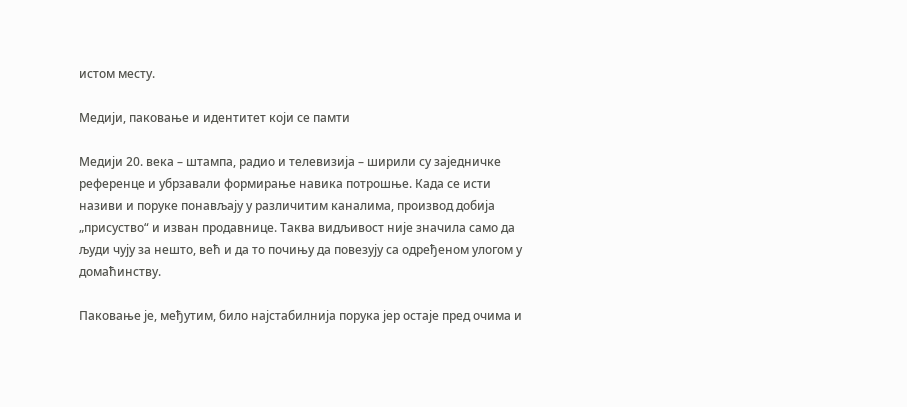истом месту.

Медији, паковање и идентитет који се памти

Медији 20. века – штампа, радио и телевизија – ширили су заједничке референце и убрзавали формирање навика потрошње. Када се исти називи и поруке понављају у различитим каналима, производ добија „присуство“ и изван продавнице. Таква видљивост није значила само да људи чују за нешто, већ и да то почињу да повезују са одређеном улогом у домаћинству.

Паковање је, међутим, било најстабилнија порука јер остаје пред очима и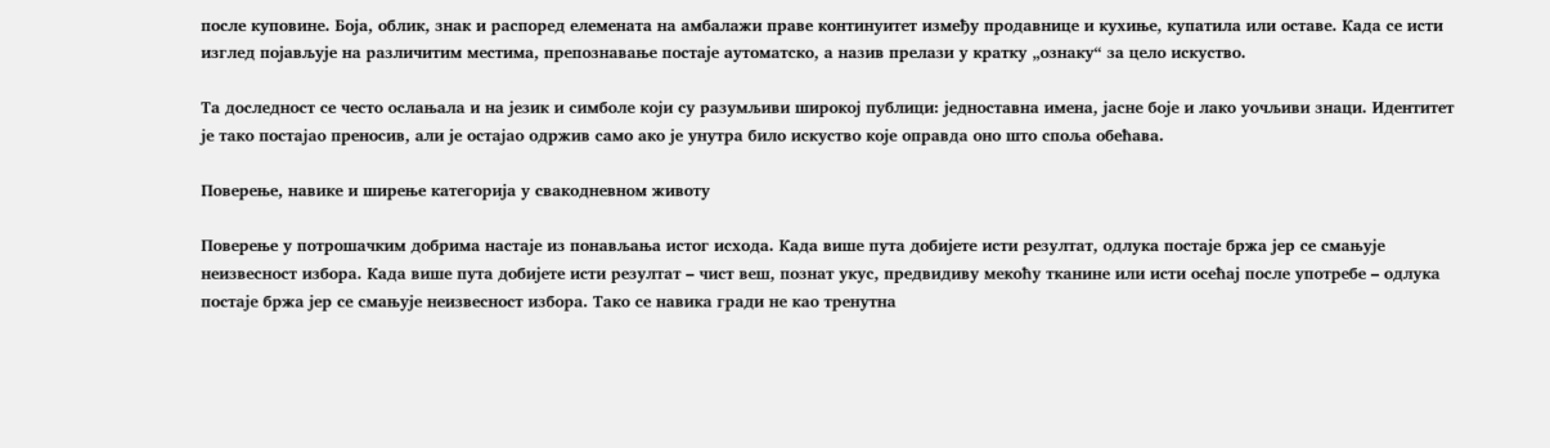после куповине. Боја, облик, знак и распоред елемената на амбалажи праве континуитет између продавнице и кухиње, купатила или оставе. Када се исти изглед појављује на различитим местима, препознавање постаје аутоматско, а назив прелази у кратку „ознаку“ за цело искуство.

Та доследност се често ослањала и на језик и симболе који су разумљиви широкој публици: једноставна имена, јасне боје и лако уочљиви знаци. Идентитет је тако постајао преносив, али је остајао одржив само ако је унутра било искуство које оправда оно што споља обећава.

Поверење, навике и ширење категорија у свакодневном животу

Поверење у потрошачким добрима настаје из понављања истог исхода. Када више пута добијете исти резултат, одлука постаје бржа јер се смањује неизвесност избора. Када више пута добијете исти резултат – чист веш, познат укус, предвидиву мекоћу тканине или исти осећај после употребе – одлука постаје бржа јер се смањује неизвесност избора. Тако се навика гради не као тренутна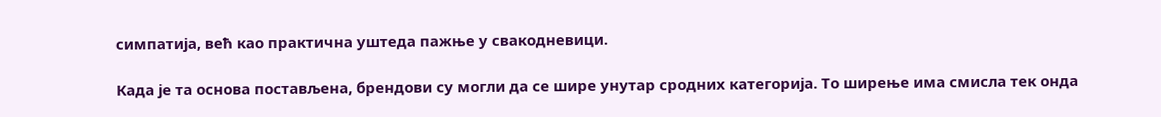симпатија, већ као практична уштеда пажње у свакодневици.

Када је та основа постављена, брендови су могли да се шире унутар сродних категорија. То ширење има смисла тек онда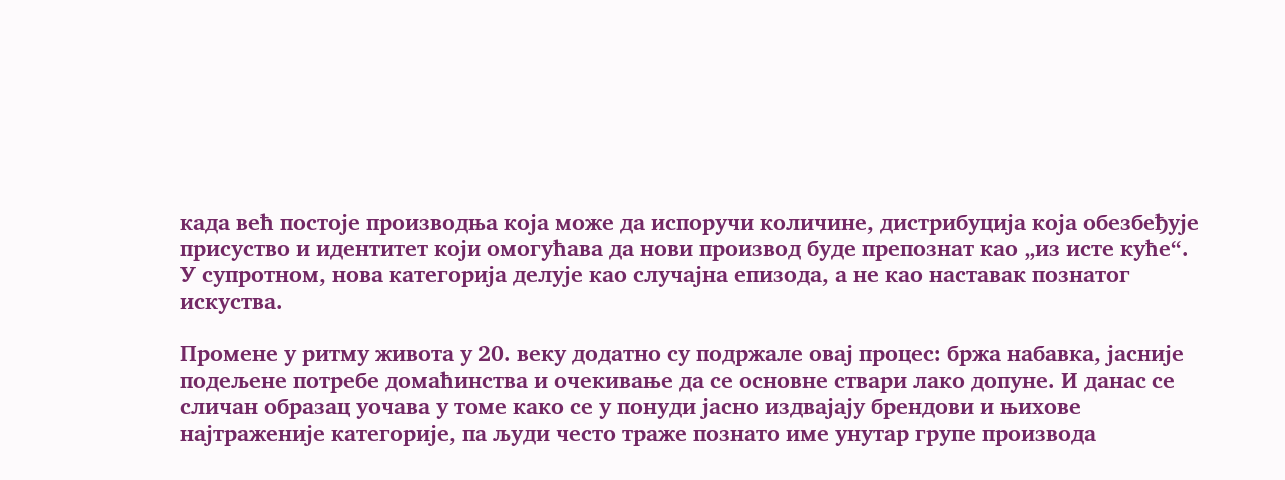када већ постоје производња која може да испоручи количине, дистрибуција која обезбеђује присуство и идентитет који омогућава да нови производ буде препознат као „из исте куће“. У супротном, нова категорија делује као случајна епизода, а не као наставак познатог искуства.

Промене у ритму живота у 20. веку додатно су подржале овај процес: бржа набавка, јасније подељене потребе домаћинства и очекивање да се основне ствари лако допуне. И данас се сличан образац уочава у томе како се у понуди јасно издвајају брендови и њихове најтраженије категорије, па људи често траже познато име унутар групе производа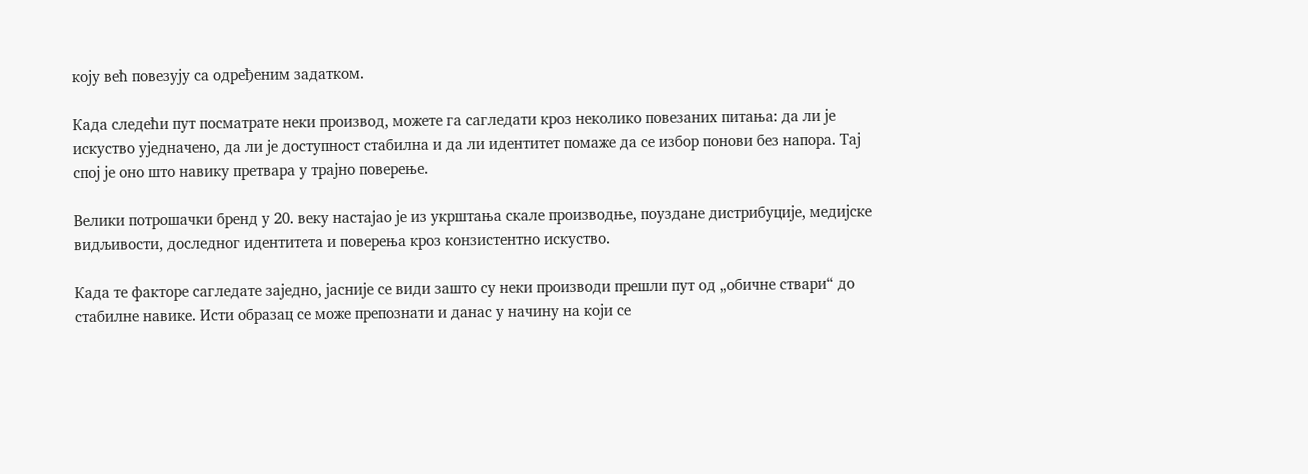коју већ повезују са одређеним задатком.

Када следећи пут посматрате неки производ, можете га сагледати кроз неколико повезаних питања: да ли је искуство уједначено, да ли је доступност стабилна и да ли идентитет помаже да се избор понови без напора. Тај спој је оно што навику претвара у трајно поверење.

Велики потрошачки бренд у 20. веку настајао је из укрштања скале производње, поуздане дистрибуције, медијске видљивости, доследног идентитета и поверења кроз конзистентно искуство.

Када те факторе сагледате заједно, јасније се види зашто су неки производи прешли пут од „обичне ствари“ до стабилне навике. Исти образац се може препознати и данас у начину на који се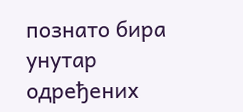познато бира унутар одређених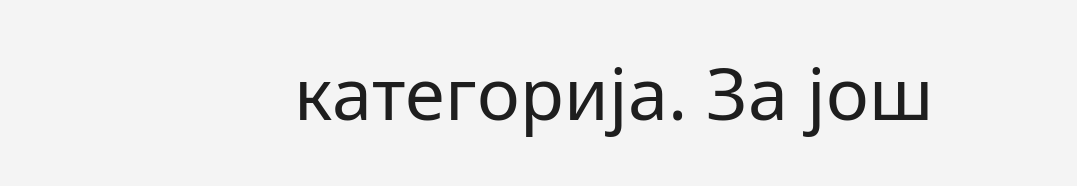категорија. За још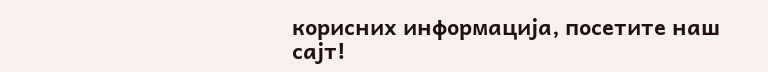корисних информација, посетите наш сајт!